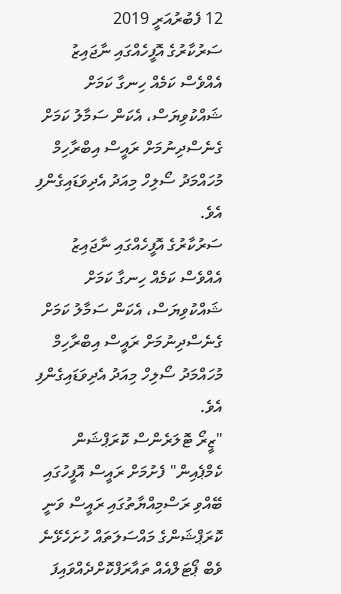12 ފެބުރުއަރީ 2019
ސަރުކާރުގެ އޮފީހެއްގައި ނާޖައިޒު އެއްވެސް ކަމެއް ހިނގާ ކަމަށް ޝައްކުވިޔަސް، އެކަން ސަމާލު ކަމަށް ގެނެސްދިނުމަށް ރައީސް އިބްރާހިމް މުހައްމަދު ސޯލިހް މިއަދު އެދިވަޑައިގެންފި އެވެ.
ސަރުކާރުގެ އޮފީހެއްގައި ނާޖައިޒު އެއްވެސް ކަމެއް ހިނގާ ކަމަށް ޝައްކުވިޔަސް، އެކަން ސަމާލު ކަމަށް ގެނެސްދިނުމަށް ރައީސް އިބްރާހިމް މުހައްމަދު ސޯލިހް މިއަދު އެދިވަޑައިގެންފި އެވެ.
"ޒީރޯ ޓޮލަރެންސް ކޮރަޕްޝަން ކެމްޕެއިން" ފެށުމަށް ރައީސް އޮފީހުގައި ބޭއްވި ރަސްމިއްޔާތުގައި ރައީސް ވަނީ ކޮރަޕްޝަންގެ މައްސަލަތައް ހުށަހެޅޭނެ ވެބް ޕޯޓަލްއެއް ތައާރަފްކޮށްދެއްވައިފަ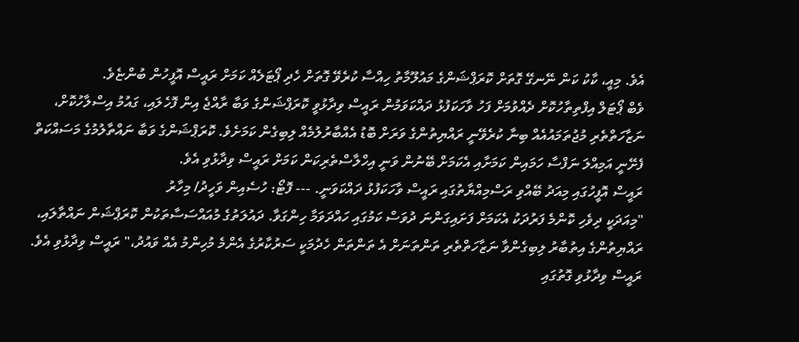އެވެ. މިއީ، ކާކު ކަން ނޭނގޭ ގޮތަށް ކޮރަޕްޝަންގެ މައުލޫމާތު ހިއްސާ ކުރެވޭ ގޮތަށް ހެދި ޕޯޓަލެއް ކަމަށް ރައީސް އޮފީހުން ބުންޏެވެ.
ވެބް ޕޯޓަލް އިފްތިތާހުކޮށް ދެއްވުމަށް ފަހު ވާހަކަފުޅު ދައްކަވަމުން ރައީސް ވިދާޅުވީ ކޮރަޕްޝަންގެ ވަބާ ރާއްޖެ އިން ފޮހެލައި، ގައުމު އިސްލާހުކޮށް، ނަޒާހަތްތެރި މުޖުތަމައުއެއް ބިނާ ކުރެވޭނީ ރައްޔިތުންގެ ވަރަށް ބޮޑު އެއްބާރުލުމެއް ލިބިގެން ކަމަށެވެ. ކޮރަޕްޝަންގެ ވަބާ ނައްތާލުމުގެ މަސައްކަތް ފެށޭނީ އަމިއްލަ ނަފްސާ ހަމައިން ކަމަށާއި އެކަމަށް ބޭނުން ވަނީ އިހްލާސްތެރިކަން ކަމަށް ރައީސް ވިދާޅުވި އެވެ.
ރައީސް އޮފީހުގައި މިއަދު ބޭއްވި ރަސްމިއްޔާތުގައި ރައީސް ވާހަކަފުޅު ދައްކަވަނީ. --- ފޮޓޯ: ހުސެއިން ވަހީދު/ މިހާރު
"މިއަދަކީ ދިވެހި ކޮންމެ ފަރުދަކު އެކަމަށް ފަށައިގަންނަ ދުވަސް ކަމުގައި ހައްދަވަމާ ހިންގަވާ. ދައުލަތުގެ މުއައްސަސާތަކުން ކޮރަޕްޝަން ނައްތާލައި، ރައްޔިތުންގެ އިތުބާރު ލިބިގެންވާ ނަޒާހަތްތެރި ތަންތަނަށް އެ ތަންތަން ހެދުމަކީ ސަރުކާރުގެ އެންމެ މުހިންމު އެއް ވައުދު،" ރައީސް ވިދާޅުވި އެވެ.
ރައީސް ވިދާޅުވި ގޮތުގައި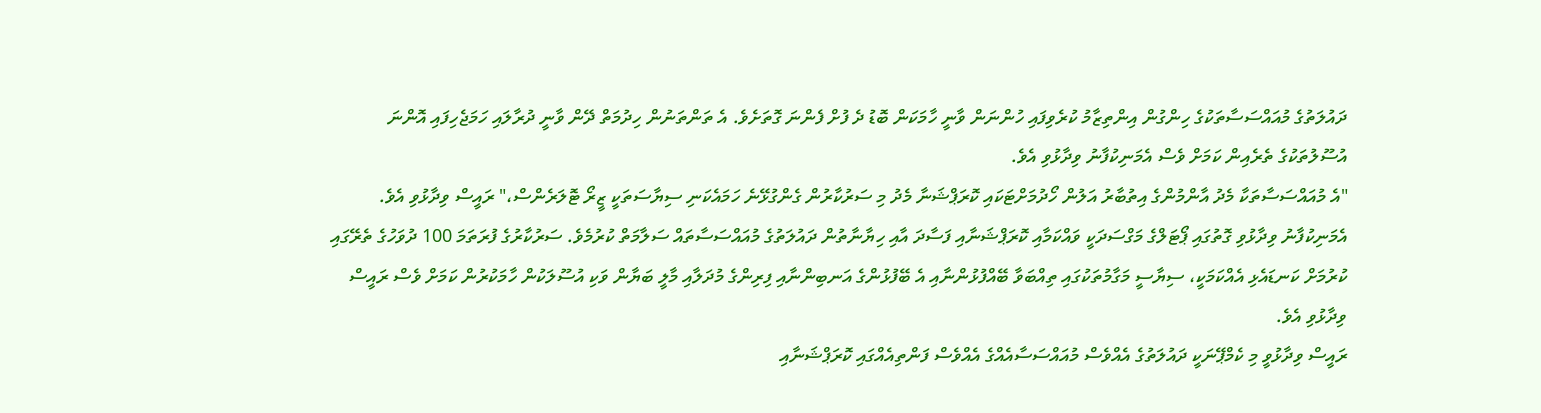ދައުލަތުގެ މުއައްސަސާތަކުގެ ހިންގުން އިންތިޒާމު ކުރެވިފައި ހުންނަން ވާނީ ހާމަކަން ބޮޑު ދެ ފުށް ފެންނަ ގޮތަށެވެ. އެ ތަންތަނުން ހިދުމަތް ދޭން ވާނީ ދުރާލައި ހަމަޖެހިފައި އޮންނަ އުސޫލުތަކުގެ ތެރެއިން ކަމަށް ވެސް އެމަނިކުފާނު ވިދާޅުވި އެވެ.
"އެ މުއައްސަސާތަކާ މެދު އާންމުންގެ އިތުބާރު އަލުން ހޯދުމަށްޓަކައި ކޮރަޕްޝަނާ މެދު މި ސަރުކާރުން ގެންގުޅޭނެ ހަމައެކަނި ސިޔާސަތަކީ ޒީރޯ ޓޮލަރެންސް،" ރައީސް ވިދާޅުވި އެވެ.
އެމަނިކުފާނު ވިދާޅުވި ގޮތުގައި ޕޯޓަލްގެ މަގްސަދަކީ ވައްކަމާއި ކޮރަޕްޝަނާއި ފަސާދަ އާއި ހިޔާނާތުން ދައުލަތުގެ މުއައްސަސާތައް ސަލާމަތް ކުރުމެވެ. ސަރުކާރުގެ ފުރަތަމަ 100 ދުވަހުގެ ތެރޭގައި ކުރުމަށް ކަނޑައެޅި އެއްކަމަކީ، ސިޔާސީ މަގާމުތަކުގައި ތިއްބަވާ ބޭއްފުޅުންނާއި އެ ބޭފުޅުންގެ އަނބިންނާއި ފިރިންގެ މުދަލާއި މާލީ ބަޔާން ވަކި އުސޫލަކުން ހާމަކުރުން ކަމަށް ވެސް ރައީސް ވިދާޅުވި އެވެ.
ރައީސް ވިދާޅުވީ މި ކެމްޕޭނަކީ ދައުލަތުގެ އެއްވެސް މުއައްސަސާއެއްގެ އެއްވެސް ފަންތިއެއްގައި ކޮރަޕްޝަނާއި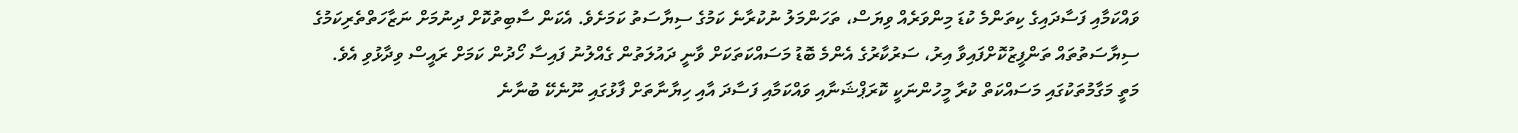ވައްކަމާއި ފަސާދައިގެ ކިތަންމެ ކުޑަ މިންވަރެއް ވިޔަސް، ތަހަންމަލު ނުކުރާނެ ކަމުގެ ސިޔާސަތު ކަމަށެވެ. އެކަން ސާބިތުކޮށް ދިނުމަށް ނަޒާހަތްތެރިކަމުގެ ސިޔާސަތުތައް ތަންފީޒުކޮށްފައިވާ އިރު، ސަރުކާރުގެ އެންމެ ބޮޑު މަސައްކަތަކަށް ވާނީ ދައުލަތުން ގެއްލުނު ފައިސާ ހޯދުން ކަމަށް ރައީސް ވިދާޅުވި އެވެ.
މަތީ މަގާމުތަކުގައި މަސައްކަތް ކުރާ މީހުންނަކީ ކޮރަޕްޝަނާއި ވައްކަމާއި ފަސާދަ އާއި ހިޔާނާތަށް ފާޅުގައި ނޫނެކޭ ބުނާނެ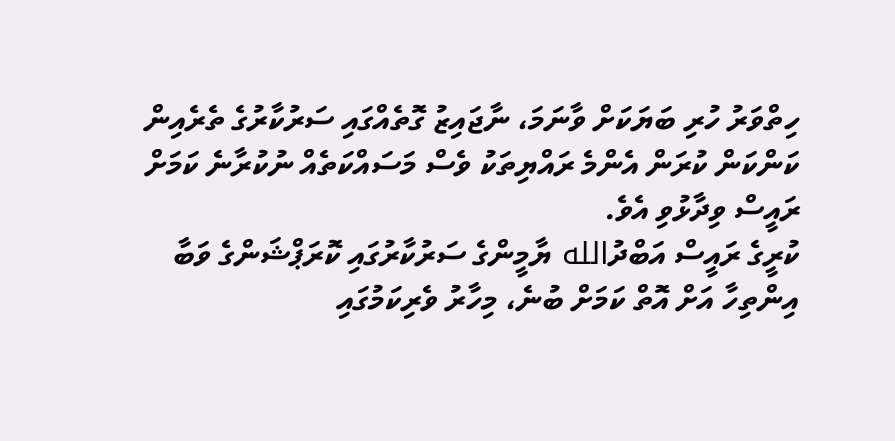ހިތްވަރު ހުރި ބަޔަކަށް ވާނަމަ، ނާޖައިޒު ގޮތެއްގައި ސަރުކާރުގެ ތެރެއިން ކަންކަން ކުރަން އެންމެ ރައްޔިތަކު ވެސް މަސައްކަތެއް ނުކުރާނެ ކަމަށް ރައީސް ވިދާޅުވި އެވެ.
ކުރީގެ ރައީސް އަބްދުالله ޔާމީންގެ ސަރުކާރުގައި ކޮރަޕްޝަންގެ ވަބާ އިންތިހާ އަށް އޮތް ކަމަށް ބުނެ، މިހާރު ވެރިކަމުގައި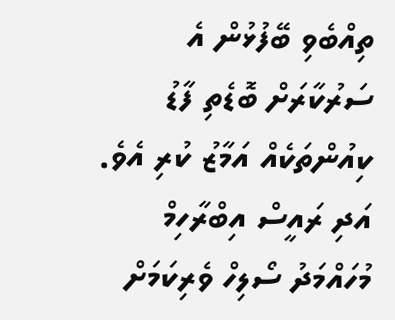ތިއްބެވި ބޭފުޅުން އެ ސަރުކާރަށް ބޮޑެތި ފާޑު ކިއުންތަކެއް އަމާޒު ކުރި އެވެ. އަދި ރައީސް އިބްރާހިމް މުހައްމަދު ސޯލިހް ވެރިކަމަށް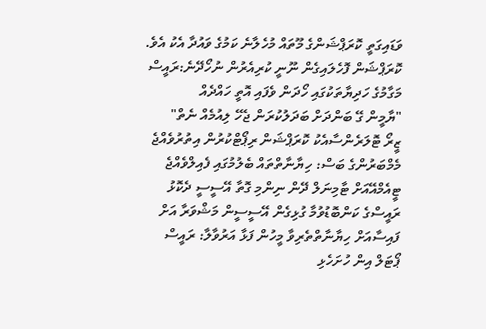ވަޑައިގަތީ ކޮރަޕްޝަންގެ މޫތައް މުހެލާނެ ކަމުގެ ވައުދާ އެކު އެވެ.
ކޮރަޕްޝަން ފޮހެލައިގެން ނޫނީ ކުރިއެރުން ނުހޯދޭނެ:ރައީސް
މަގާމުގެ ހަދިޔާތަކުގައި ހޯދަން ވެފައި އޮތީ ހައްދެއް
"ޔާމީން ގޭ ބަންދަށް ބަދަލުކުރަން ޖެހޭ ލިއުމެއް ނެތް"
ޒީރޯ ޓޮލަރެންސާއެކު ކޮރަޕްޝަން ރިޕޯޓްކުރުން އިތުރުވެއްޖެ
މެމްބަރުންގެ ބަސް: ހިޔާނާތްތައް ބެލުމުގައި ފެއިލްވެއްޖެ
ޓީއެމްއޭއަށް ޓާމިނަލް ދޭން ނިންމި ގޮތާ އޭސީސީ ދެކޮޅު
ރައީސްގެ ކަންބޮޑުވުމާ ގުޅިގެން އޭސީސީން މަޝްވަރާ އަށް
ފައިސާއަށް ހިޔާނާތްތެރިވާ މީހުން ފަޅާ އަރުވާލާ: ރައީސް
ޕޯޓަލް އިން ހުށަހެޅި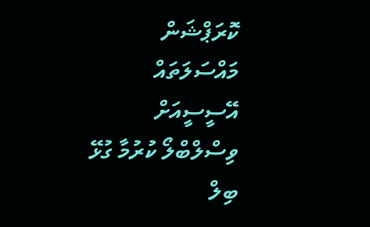ކޮރަޕްޝަން މައްސަލަތައް އޭސީސީއަށް
ވިސްލްބްލޯ ކުރުމާ ގުޅޭ ބިލް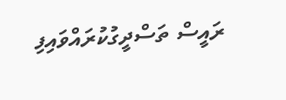ރައީސް ތަސްދީގުކުރައްވައިފި